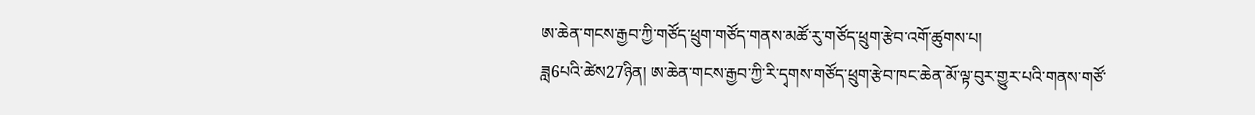ཨ་ཆེན་གངས་རྒྱབ་ཀྱི་གཙོད་ཕྲུག་གཙོད་གནས་མཚོ་རུ་གཙོད་ཕྲུག་རྩེབ་འགོ་ཚུགས་པ།
ཟླ6པའི་ཚེས27ཉིན། ཨ་ཆེན་གངས་རྒྱབ་ཀྱི་རི་དྭགས་གཙོད་ཕྲུག་རྩེབ་ཁང་ཆེན་མོ་ལྟ་བུར་གྱུར་པའི་གནས་གཙོ་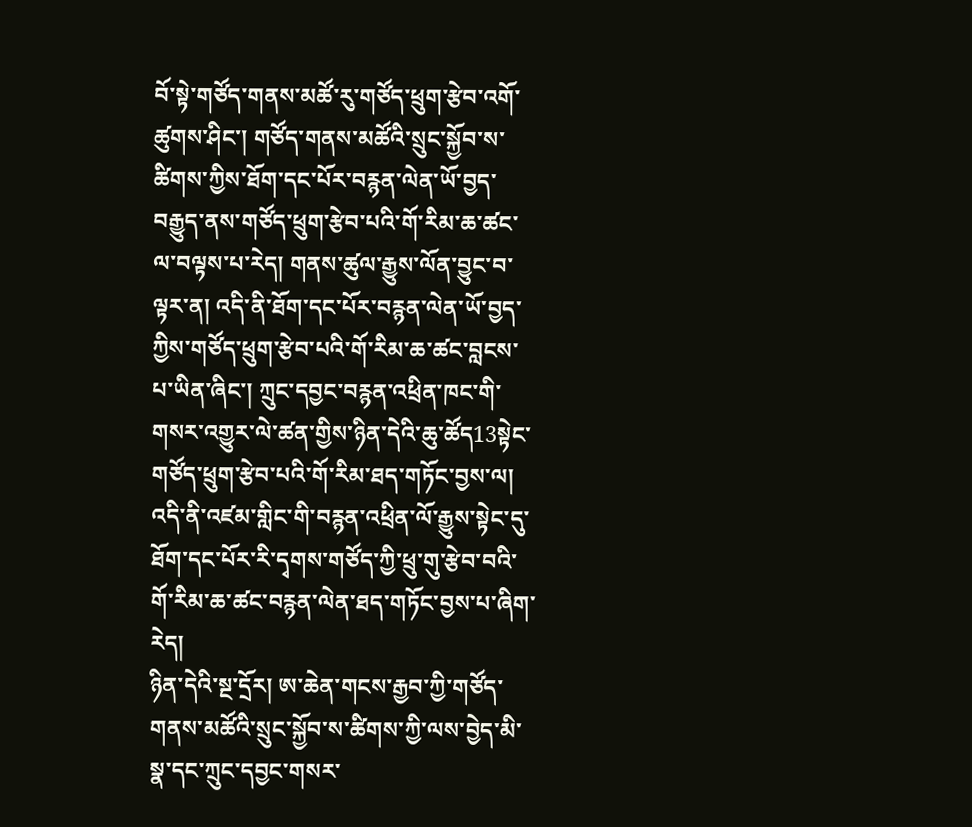བོ་སྟེ་གཙོད་གནས་མཚོ་རུ་གཙོད་ཕྲུག་རྩེབ་འགོ་ཚུགས་ཤིང་། གཙོད་གནས་མཚོའི་སྲུང་སྐྱོབ་ས་ཚིགས་ཀྱིས་ཐོག་དང་པོར་བརྙན་ལེན་ཡོ་བྱད་བརྒྱུད་ནས་གཙོད་ཕྲུག་རྩེབ་པའི་གོ་རིམ་ཆ་ཚང་ལ་བལྟས་པ་རེད། གནས་ཚུལ་རྒྱུས་ལོན་བྱུང་བ་ལྟར་ན། འདི་ནི་ཐོག་དང་པོར་བརྙན་ལེན་ཡོ་བྱད་ཀྱིས་གཙོད་ཕྲུག་རྩེབ་པའི་གོ་རིམ་ཆ་ཚང་བླངས་པ་ཡིན་ཞིང་། ཀྲུང་དབྱང་བརྙན་འཕྲིན་ཁང་གི་གསར་འགྱུར་ལེ་ཚན་གྱིས་ཉིན་དེའི་ཆུ་ཚོད13སྟེང་གཙོད་ཕྲུག་རྩེབ་པའི་གོ་རིམ་ཐད་གཏོང་བྱས་ལ། འདི་ནི་འཛམ་གླིང་གི་བརྙན་འཕྲིན་ལོ་རྒྱུས་སྟེང་དུ་ཐོག་དང་པོར་རི་དྭགས་གཙོད་ཀྱི་ཕྲུ་གུ་རྩེབ་བའི་གོ་རིམ་ཆ་ཚང་བརྙན་ལེན་ཐད་གཏོང་བྱས་པ་ཞིག་རེད།
ཉིན་དེའི་སྔ་དྲོར། ཨ་ཆེན་གངས་རྒྱབ་ཀྱི་གཙོད་གནས་མཚོའི་སྲུང་སྐྱོབ་ས་ཚིགས་ཀྱི་ལས་བྱེད་མི་སྣ་དང་ཀྲུང་དབྱང་གསར་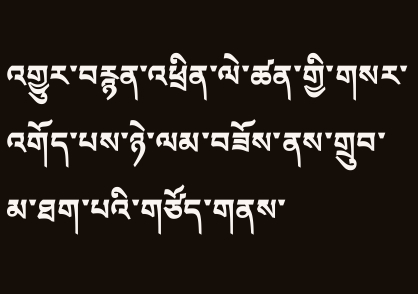འགྱུར་བརྙན་འཕྲིན་ལེ་ཚན་གྱི་གསར་འགོད་པས་ཉེ་ལམ་བཟོས་ནས་གྲུབ་མ་ཐག་པའི་གཙོད་གནས་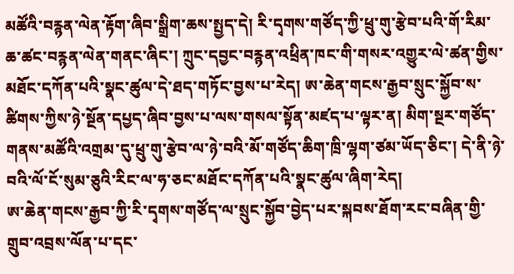མཚོའི་བརྙན་ལེན་རྟོག་ཞིབ་སྒྲིག་ཆས་སྤྱད་དེ། རི་དྭགས་གཙོད་ཀྱི་ཕྲུ་གུ་རྩེབ་པའི་གོ་རིམ་ཆ་ཚང་བརྙན་ལེན་གནང་ཞིང་། ཀྲུང་དབྱང་བརྙན་འཕྲིན་ཁང་གི་གསར་འགྱུར་ལེ་ཚན་གྱིས་མཐོང་དཀོན་པའི་སྣང་ཚུལ་དེ་ཐད་གཏོང་བྱས་པ་རེད། ཨ་ཆེན་གངས་རྒྱབ་སྲུང་སྐྱོབ་ས་ཚིགས་ཀྱིས་ཉེ་སྔོན་དཔྱད་ཞིབ་བྱས་པ་ལས་གསལ་སྟོན་མཛད་པ་ལྟར་ན། མིག་སྔར་གཙོད་གནས་མཚོའི་འགྲམ་དུ་ཕྲུ་གུ་རྩེབ་ལ་ཉེ་བའི་མོ་གཙོད་ཆིག་ཁྲི་ལྷག་ཙམ་ཡོད་ཅིང་། དེ་ནི་ཉེ་བའི་ལོ་ངོ་སུམ་ཅུའི་རིང་ལ་ཧ་ཅང་མཐོང་དཀོན་པའི་སྣང་ཚུལ་ཞིག་རེད།
ཨ་ཆེན་གངས་རྒྱབ་ཀྱི་རི་དྭགས་གཙོད་ལ་སྲུང་སྐྱོབ་བྱེད་པར་སྐབས་ཐོག་རང་བཞིན་གྱི་གྲུབ་འབྲས་ལོན་པ་དང་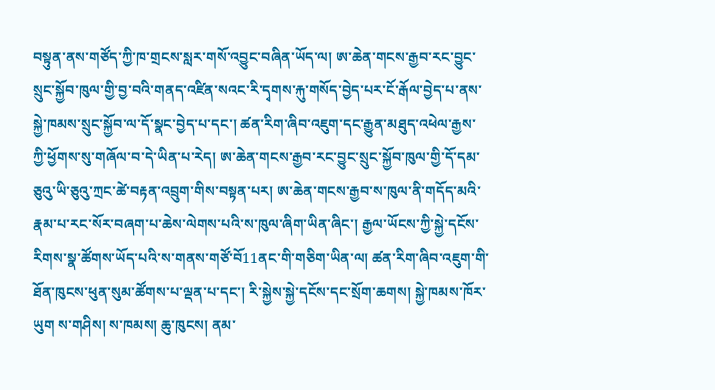བསྟུན་ནས་གཙོད་ཀྱི་ཁ་གྲངས་སླར་གསོ་འབྱུང་བཞིན་ཡོད་ལ། ཨ་ཆེན་གངས་རྒྱབ་རང་བྱུང་སྲུང་སྐྱོབ་ཁུལ་གྱི་བྱ་བའི་གནད་འཛིན་སའང་རི་དྭགས་རྐུ་གསོད་བྱེད་པར་ངོ་རྒོལ་བྱེད་པ་ནས་སྐྱེ་ཁམས་སྲུང་སྐྱོབ་ལ་དོ་སྣང་བྱེད་པ་དང་། ཚན་རིག་ཞིབ་འཇུག་དང་རྒྱུན་མཐུད་འཕེལ་རྒྱས་ཀྱི་ཕྱོགས་སུ་གཞོལ་བ་དེ་ཡིན་པ་རེད། ཨ་ཆེན་གངས་རྒྱབ་རང་བྱུང་སྲུང་སྐྱོབ་ཁུལ་གྱི་དོ་དམ་ཅུའུ་ཡི་ཅུའུ་ཀྲང་ཚེ་བརྟན་འབྲུག་གིས་བསྟན་པར། ཨ་ཆེན་གངས་རྒྱབ་ས་ཁུལ་ནི་གདོད་མའི་རྣམ་པ་རང་སོར་བཞག་པ་ཆེས་ལེགས་པའི་ས་ཁུལ་ཞིག་ཡིན་ཞིང་། རྒྱལ་ཡོངས་ཀྱི་སྐྱེ་དངོས་རིགས་སྣ་ཚོགས་ཡོད་པའི་ས་གནས་གཙོ་བོ11ནང་གི་གཅིག་ཡིན་ལ། ཚན་རིག་ཞིབ་འཇུག་གི་ཐོན་ཁུངས་ཕུན་སུམ་ཚོགས་པ་ལྡན་པ་དང་། རི་སྐྱེས་སྐྱེ་དངོས་དང་སྲོག་ཆགས། སྐྱེ་ཁམས་ཁོར་ཡུག ས་གཤིས། ས་ཁམས། ཆུ་ཁུངས། ནམ་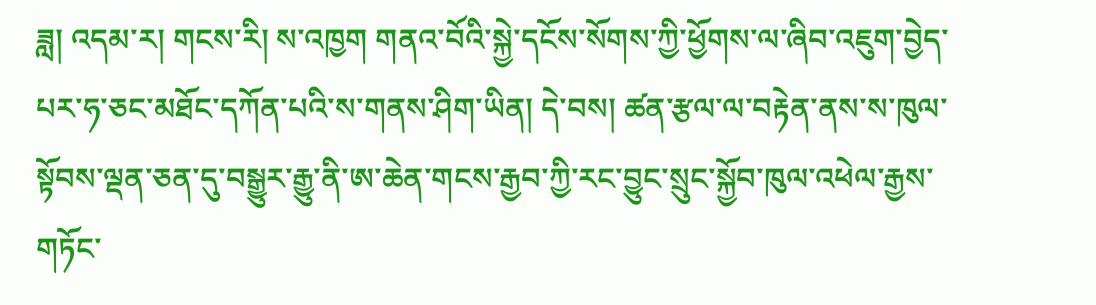ཟླ། འདམ་ར། གངས་རི། ས་འཁྱག གནའ་བོའི་སྐྱེ་དངོས་སོགས་ཀྱི་ཕྱོགས་ལ་ཞིབ་འཇུག་བྱེད་པར་ཧ་ཅང་མཐོང་དཀོན་པའི་ས་གནས་ཤིག་ཡིན། དེ་བས། ཚན་རྩལ་ལ་བརྟེན་ནས་ས་ཁུལ་སྟོབས་ལྡན་ཅན་དུ་བསྒྱུར་རྒྱུ་ནི་ཨ་ཆེན་གངས་རྒྱབ་ཀྱི་རང་བྱུང་སྲུང་སྐྱོབ་ཁུལ་འཕེལ་རྒྱས་གཏོང་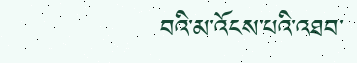བའི་མ་འོངས་པའི་འཐབ་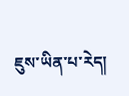ཇུས་ཡིན་པ་རེད།